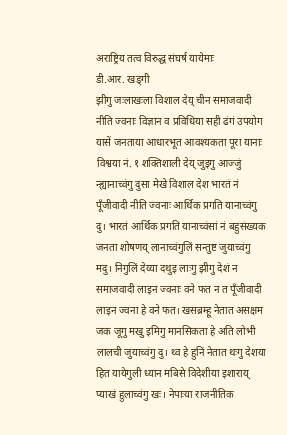अराष्ट्रिय तत्व विरुद्ध संघर्ष यायेमाः
डी.आर. खड्गी
झीगु जःलाखःला विशाल देय् चीन समाजवादी नीति ज्वनाः विज्ञान व प्रविधिया सही ढंगं उपयोग यासें जनताया आधारभूत आवश्यकता पूरा यानाः विश्वया नं. १ शक्तिशाली देय् जुइगु आज्जुं न्ह्यानाच्वंगु दुसा मेखे विशाल देश भारतं नं पूँजीवादी नीति ज्वनाः आर्थिक प्रगति यानाच्वंगु दु। भारतं आर्थिक प्रगति यानाच्वंसां नं बहुसंख्यक जनता शोषणय् लानाच्वंगुलिं सन्तुष्ट जुयाच्वंगु मदु। निगुलिं देय्या दथुइ लाःगु झीगु देशं न समाजवादी लाइन ज्वनाः वने फत न त पूँजीवादी लाइन ज्वना हे वने फत। खसब्रम्हू नेतात असक्षम जक जूगु मखु इमिगु मानसिकता हे अति लोभी लालची जुयाच्वंगु दु। थ्व हे हुनिं नेतात थःगु देशया हित यायेगुली ध्यान मबिसे विदेशीया इशाराय् प्याखं हुलाच्वंगु खः। नेपाःया राजनीतिक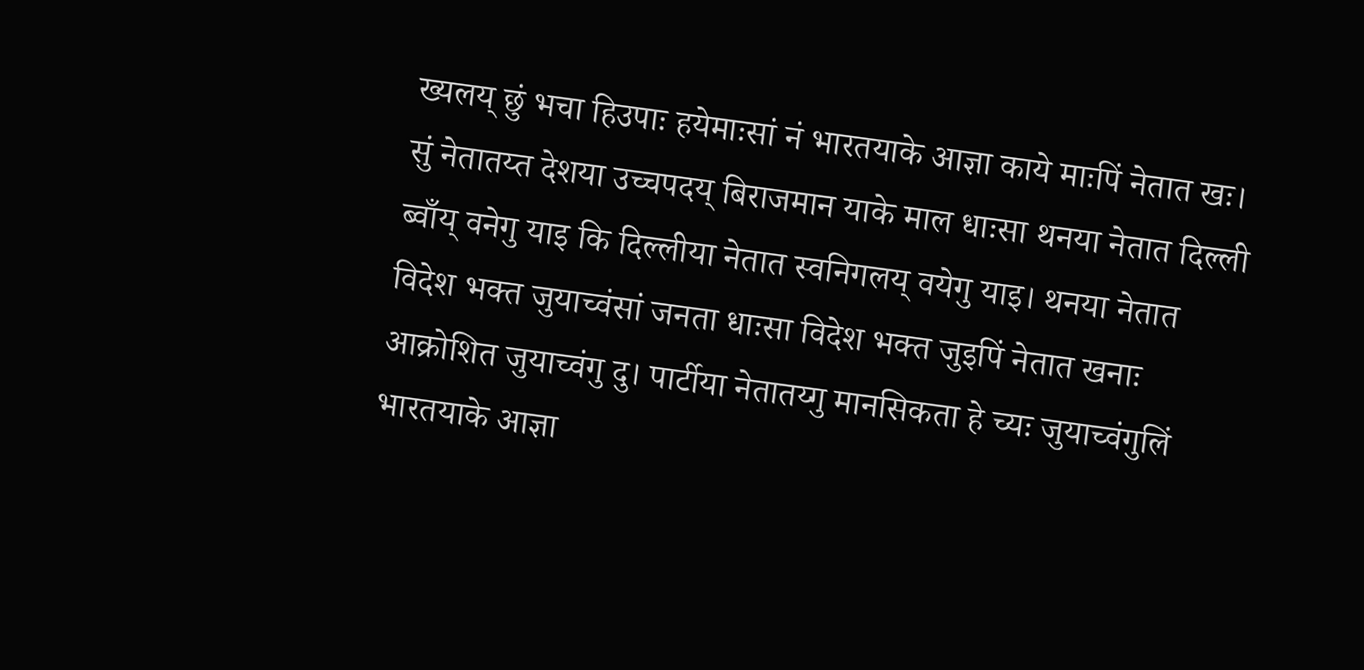ख्यलय् छुं भचा हिउपाः हयेमाःसां नं भारतयाके आज्ञा काये माःपिं नेतात खः। सुं नेतातय्त देशया उच्चपदय् बिराजमान याके माल धाःसा थनया नेतात दिल्ली ब्वाँय् वनेगु याइ कि दिल्लीया नेतात स्वनिगलय् वयेगु याइ। थनया नेतात विदेश भक्त जुयाच्वंसां जनता धाःसा विदेश भक्त जुइपिं नेतात खनाः आक्रोशित जुयाच्वंगु दु। पार्टीया नेतातय्गु मानसिकता हे च्यः जुयाच्वंगुलिं भारतयाके आज्ञा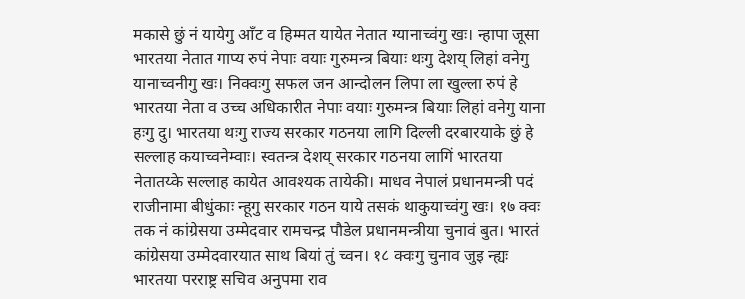मकासे छुं नं यायेगु आँट व हिम्मत यायेत नेतात ग्यानाच्वंगु खः। न्हापा जूसा भारतया नेतात गाप्य रुपं नेपाः वयाः गुरुमन्त्र बियाः थःगु देशय् लिहां वनेगु यानाच्वनीगु खः। निक्वःगु सफल जन आन्दोलन लिपा ला खुल्ला रुपं हे भारतया नेता व उच्च अधिकारीत नेपाः वयाः गुरुमन्त्र बियाः लिहां वनेगु याना हःगु दु। भारतया थःगु राज्य सरकार गठनया लागि दिल्ली दरबारयाके छुं हे सल्लाह कयाच्वनेम्वाः। स्वतन्त्र देशय् सरकार गठनया लागिं भारतया नेतातय्के सल्लाह कायेत आवश्यक तायेकी। माधव नेपालं प्रधानमन्त्री पदं राजीनामा बीधुंकाः न्हूगु सरकार गठन याये तसकं थाकुयाच्वंगु खः। १७ क्वः तक नं कांग्रेसया उम्मेदवार रामचन्द्र पौडेल प्रधानमन्त्रीया चुनावं बुत। भारतं कांग्रेसया उम्मेदवारयात साथ बियां तुं च्वन। १८ क्वःगु चुनाव जुइ न्ह्यः भारतया परराष्ट्र सचिव अनुपमा राव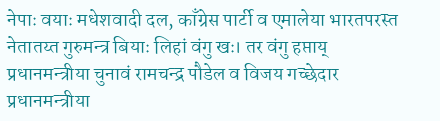नेपाः वयाः मधेशवादी दल, काँग्रेस पार्टी व एमालेया भारतपरस्त नेतातय्त गुरुमन्त्र बियाः लिहां वंगु खः। तर वंगु हप्ताय् प्रधानमन्त्रीया चुनावं रामचन्द्र पौडेल व विजय गच्छेदार प्रधानमन्त्रीया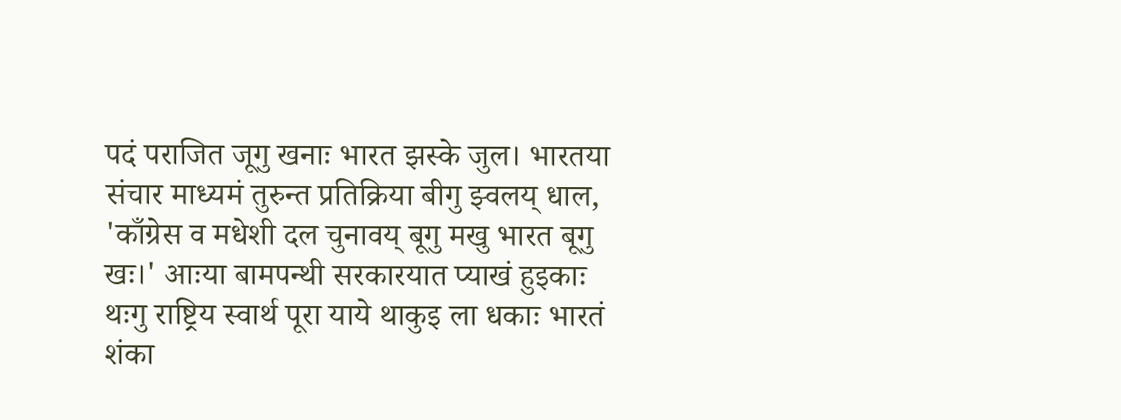पदं पराजित जूगु खनाः भारत झस्के जुल। भारतया संचार माध्यमं तुरुन्त प्रतिक्रिया बीगु झ्वलय् धाल, 'काँग्रेस व मधेशी दल चुनावय् बूगु मखु भारत बूगु खः।' आःया बामपन्थी सरकारयात प्याखं हुइकाः थःगु राष्ट्रिय स्वार्थ पूरा याये थाकुइ ला धकाः भारतं शंका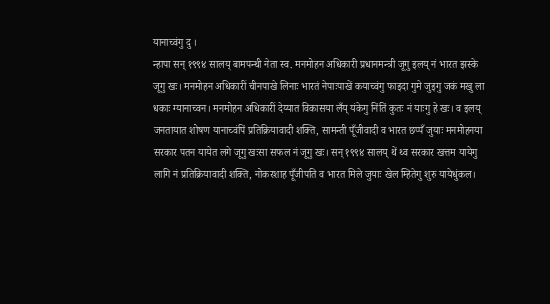यानाच्वंगु दु ।
न्हापा सन् १९९४ सालय् बामपन्थी नेता स्व. मनमोहन अधिकारी प्रधानमन्त्री जूगु इलय् नं भारत झस्के जूगु खः। मनमोहन अधिकारीं चीनपाखे लिनाः भारतं नेपाःपाखें कयाच्वंगु फाइदा गुमे जुइगु जकं मखु ला धकाः ग्यानाच्वन। मनमोहन अधिकारीं देय्यात विकासया लँय् यंकेगु निंतिं कुतः नं याःगु हे खः। व इलय् जनतायात शोषण यानाच्वंपिं प्रतिक्रियावादी शक्ति, सामन्ती पूँजीवादी व भारत छप्पँ जुयाः मनमोहनया सरकार पतन यायेत लगे जूगु खःसा सफल नं जूगु खः। सन् १९९४ सालय् थें थ्व सरकार खत्तम यायेगु लागि नं प्रतिक्रियावादी शक्ति, नोकरशाह पूँजीपति व भारत मिले जुयाः खेल म्हितेगु शुरु यायेधुंकल।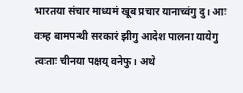भारतया संचार माध्यमं खूब प्रचार यानाच्वंगु दु। आः वःम्ह बामपन्थी सरकारं झीगु आदेश पालना यायेगु त्वःताः चीनया पक्षय् वनेफु। अथे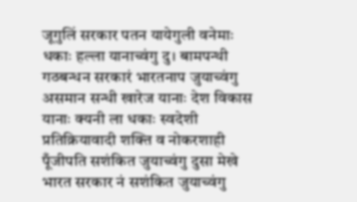जूगुलिं सरकार पतन यायेगुली वनेमाः धकाः हल्ला यानाच्वंगु दु। बामपन्थी गठबन्धन सरकारं भारतनाप जुयाच्वंगु असमान सन्धी खारेज यानाः देश विकास यानाः क्यनी ला धकाः स्वदेशी प्रतिक्रियावादी शक्ति व नोकरशाही पूँजीपति सशंकित जुयाच्वंगु दुसा मेखे भारत सरकार नं सशंकित जुयाच्वंगु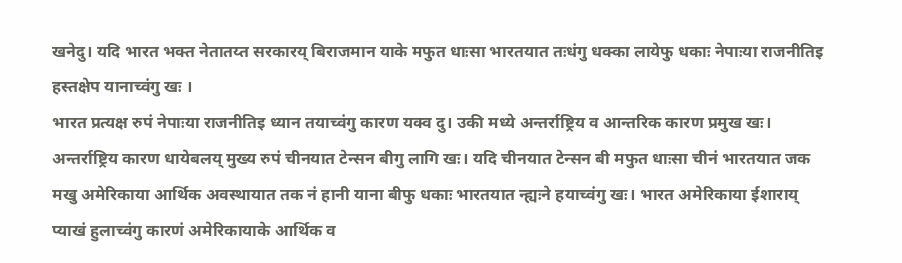खनेदु। यदि भारत भक्त नेतातय्त सरकारय् बिराजमान याके मफुत धाःसा भारतयात तःधंगु धक्का लायेफु धकाः नेपाःया राजनीतिइ हस्तक्षेप यानाच्वंगु खः ।
भारत प्रत्यक्ष रुपं नेपाःया राजनीतिइ ध्यान तयाच्वंगु कारण यक्व दु। उकी मध्ये अन्तर्राष्ट्रिय व आन्तरिक कारण प्रमुख खः। अन्तर्राष्ट्रिय कारण धायेबलय् मुख्य रुपं चीनयात टेन्सन बीगु लागि खः। यदि चीनयात टेन्सन बी मफुत धाःसा चीनं भारतयात जक मखु अमेरिकाया आर्थिक अवस्थायात तक नं हानी याना बीफु धकाः भारतयात न्ह्यःने हयाच्वंगु खः। भारत अमेरिकाया ईशाराय् प्याखं हुलाच्वंगु कारणं अमेरिकायाके आर्थिक व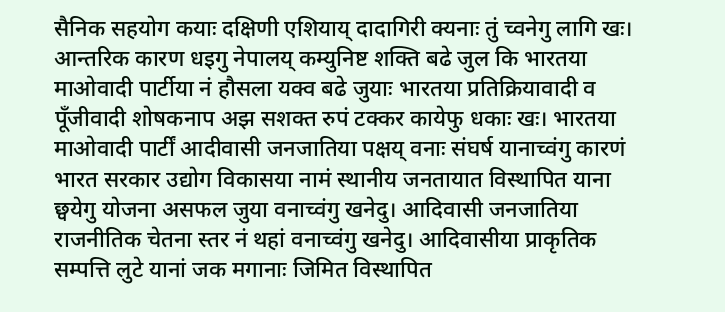सैनिक सहयोग कयाः दक्षिणी एशियाय् दादागिरी क्यनाः तुं च्वनेगु लागि खः। आन्तरिक कारण धइगु नेपालय् कम्युनिष्ट शक्ति बढे जुल कि भारतया माओवादी पार्टीया नं हौसला यक्व बढे जुयाः भारतया प्रतिक्रियावादी व पूँजीवादी शोषकनाप अझ सशक्त रुपं टक्कर कायेफु धकाः खः। भारतया माओवादी पार्टीं आदीवासी जनजातिया पक्षय् वनाः संघर्ष यानाच्वंगु कारणं भारत सरकार उद्योग विकासया नामं स्थानीय जनतायात विस्थापित याना छ्वयेगु योजना असफल जुया वनाच्वंगु खनेदु। आदिवासी जनजातिया राजनीतिक चेतना स्तर नं थहां वनाच्वंगु खनेदु। आदिवासीया प्राकृतिक सम्पत्ति लुटे यानां जक मगानाः जिमित विस्थापित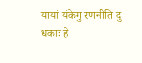यायां यंकेगु रणनीति दु धकाः हे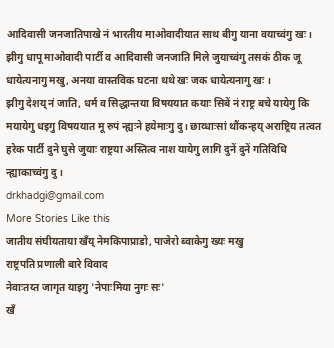आदिवासी जनजातिपाखे नं भारतीय माओवादीयात साथ बीगु याना वयाच्वंगु खः। झीगु धापू माओवादी पार्टी व आदिवासी जनजाति मिले जुयाच्वंगु तसकं ठीक जू धायेत्यनागु मखु, अनया वास्तविक घटना थथे खः जक धायेत्यनागु खः ।
झीगु देशय् नं जाति, धर्म व सिद्धान्तया विषययात कयाः सिबें नं राष्ट्र बचे यायेगु कि मयायेगु धइगु विषययात मू रुपं न्ह्यःने हयेमाःगु दु। छाय्धाःसां थौंकन्हय् अराष्ट्रिय तत्वत हरेक पार्टी दुने घुसे जुयाः राष्ट्रया अस्तित्व नाश यायेगु लागि दुनें दुनें गतिविधि न्ह्याकाच्वंगु दु ।
drkhadgi@gmail.com
More Stories Like this
जातीय संघीयताया खँय् नेमकिपाप्राडो, पाजेरो ब्वाकेगु ख्यः मखु
राष्ट्रपति प्रणाली बारे विवाद
नेवाःतय्त जागृत याइगु 'नेपाःमिया नुगः सः'
खँ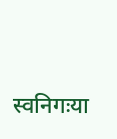स्वनिगःया